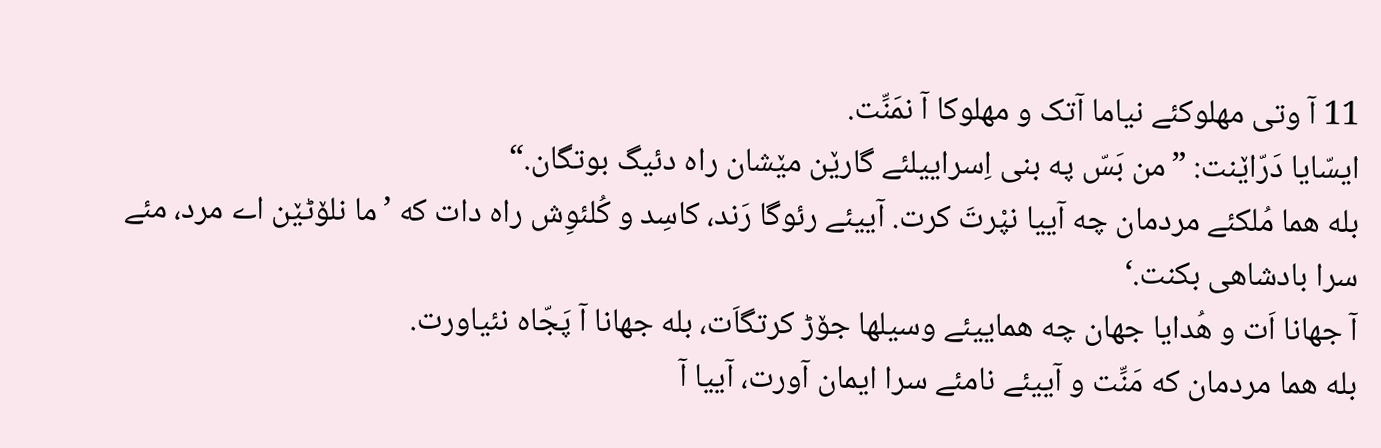11 آ وتی مهلوکئے نیاما آتک و مهلوکا آ نمَنِّت.
ایسّایا دَرّاێنت: ”من بَسّ په بنی اِسراییلئے گارێن مێشان راه دئیگ بوتگان.“
بله هما مُلکئے مردمان چه آییا نپْرتَ کرت. آییئے رئوگا رَند، کاسِد و کُلئوِش راه دات که ’ما نلۆٹێن اے مرد، مئے سرا بادشاهی بکنت.‘
آ جهانا اَت و هُدایا جهان چه هماییئے وسیلها جۆڑ کرتگاَت، بله جهانا آ پَجّاه نئیاورت.
بله هما مردمان که مَنِّت و آییئے نامئے سرا ایمان آورت، آییا آ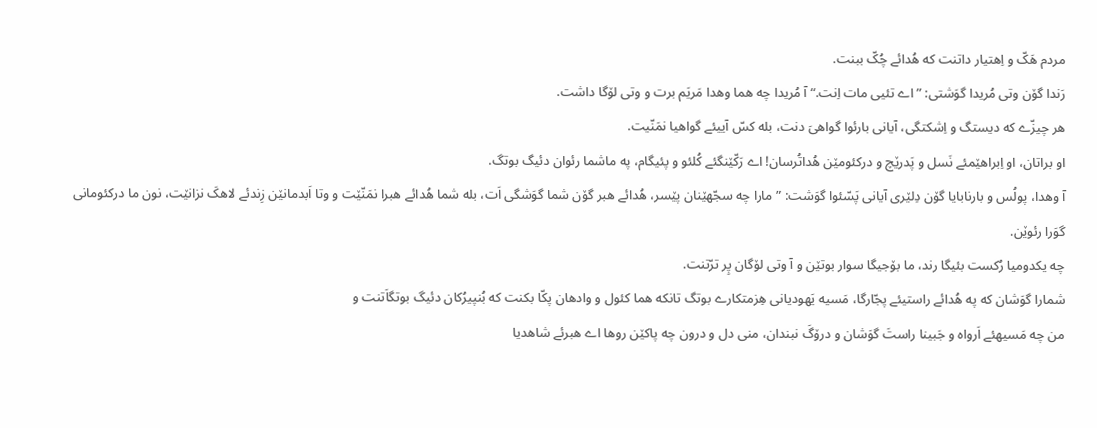مردم هَکّ و اِهتیار داتنت که هُدائے چُکّ ببنت.
رَندا گۆن وتی مُریدا گوَشتی: ”اے تئیی مات اِنت.“ آ مُریدا چه هما وهدا مَریَم برت و وتی لۆگا داشت.
هر چیزّے که دیستگ و اِشکتگی، آیانی بارئوا گواهیَ دنت، بله کسّ آییئے گواهیا نمَنّیت.
او براتان، او اِبراهێمئے نَسل و پَدرێچ و درکئومێن هُداتُرسان! اے رَکّێنگئے کُلئو و پئیگام، په ماشما رئوان دئیگ بوتگ.
آ وهدا، پولُس و بارنابایا گۆن دِلێری آیانی پَسّئوا گوَشت: ”مارا چه سجّهێنان پێسر، هُدائے هبر گۆن شما گوَشگی اَت، بله شما هُدائے هبرا نمَنّێت و وتا اَبدمانێن زِندئے لاهکَ نزانێت، نون ما درکئومانی گوَرا رئوێن.
چه یکدومیا رُکست بئیگا رند، ما بۆجیگا سوار بوتێن و آ وتی لۆگان پِر ترّتنت.
شمارا گوَشان که په هُدائے راستیئے پجّارگا، مَسیه یَهودیانی هِزمتکارے بوتگ تانکه هما کئول و وادهان پکّا بکنت که بُنپیرُکان دئیگ بوتگاَتنت و
من چه مَسیهئے اَرواه و جَبینا راستَ گوَشان و درۆگَ نبندان، منی دل و درون چه پاکێن روها اے هبرئے شاهدیا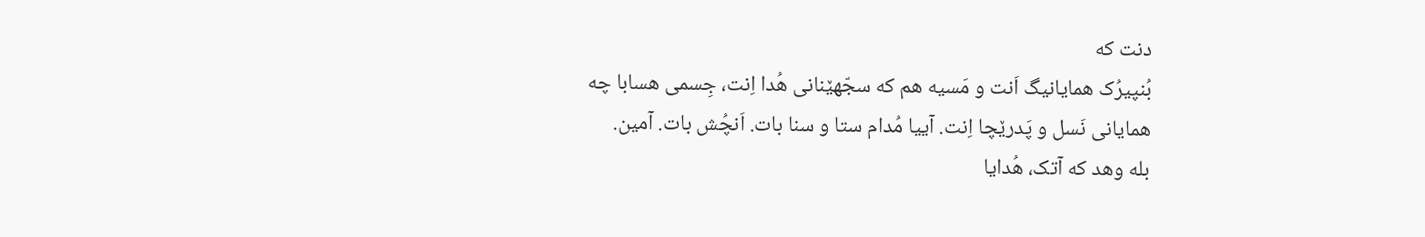دنت که
بُنپیرُک همایانیگ اَنت و مَسیه هم که سجّهێنانی هُدا اِنت، جِسمی هسابا چه همایانی نَسل و پَدرێچا اِنت. آییا مُدام ستا و سنا بات. اَنچُش بات. آمین.
بله وهد که آتک، هُدایا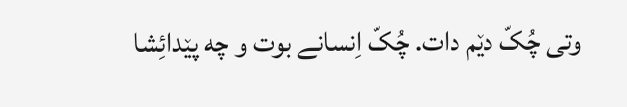وتی چُکّ دێم دات. چُکّ اِنسانے بوت و چه پێدائِشا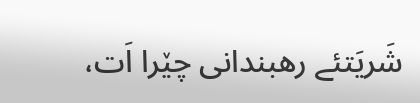شَریَتئے رهبندانی چێرا اَت،